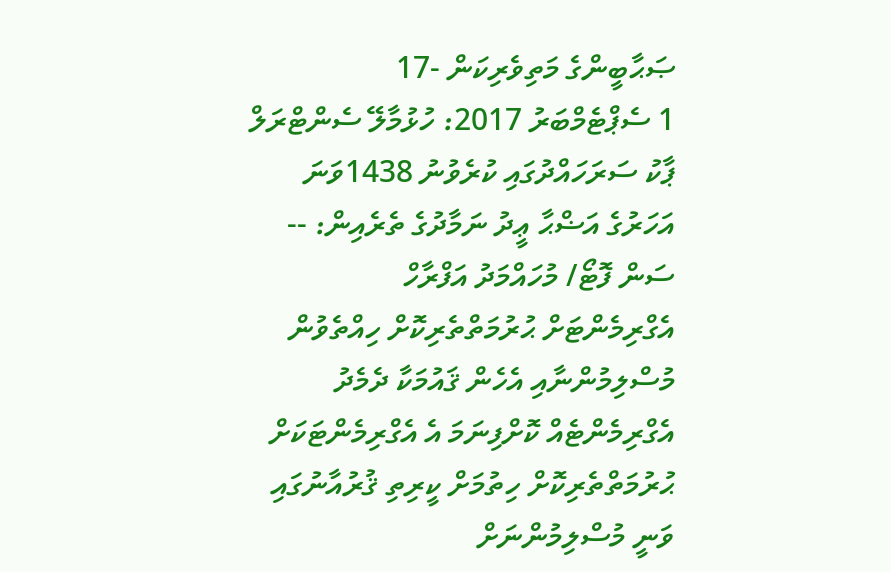ޞަޙާބީންގެ މަތިވެރިކަން -17
1 ސެޕްޓެމްބަރު 2017: ހުޅުމާލޭ ސެންޓްރަލް ޕާކު ސަރަހައްދުގައި ކުރެވުނު 1438ވަނަ އަހަރުގެ އަޟްޙާ ޢީދު ނަމާދުގެ ތެރެއިން: -- ސަން ފޮޓޯ/ މުހައްމަދު އަފްރާހް
އެގްރިމެންޓަށް ޙުރުމަތްތެރިކޮށް ހިއްތެވުން
މުސްލިމުންނާއި އެހެން ޤައުމަކާ ދެމެދު އެގްރިމެންޓެއް ކޮށްފިނަމަ އެ އެގްރިމެންޓަކަށް ޙުރުމަތްތެރިކޮށް ހިތުމަށް ކީރިތި ޤުރުއާނުގައި ވަނީ މުސްލިމުންނަށް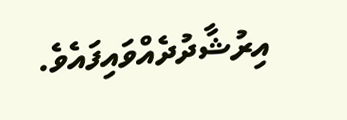އިރުޝާދުދެއްވައިފައެވެ.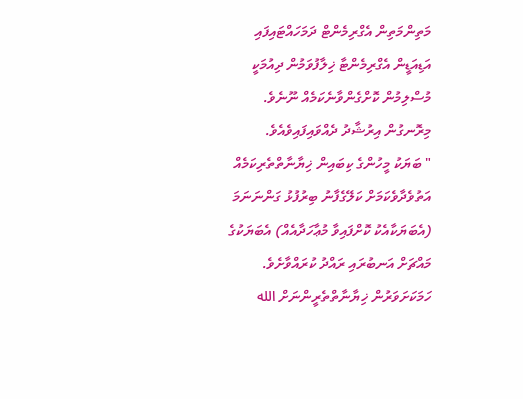މަތިންމަތިން އެގްރިމެންޓް ދަމަހައްޓައިފައި އަޑިއަޑީން އެގްރިމެންޓާ ޚިލާފުވަމުން ދިއުމަކީ މުސްލިމުން ކޮށްގެންވާނެކަމެއް ނޫނެވެ. މިރޮނގުން އިރުޝާދު ދެއްވައިފައިވެއެވެ.
" ބަޔަކު މީހުންގެ ކިބައިން ޚިޔާނާތްތެރިކަމެއް އަތުވެދާވެކަމަށް ކަލޭގެފާނު ބިރުފުޅު ގަންނަނަމަ (އެބަޔަކާއެކު ކޮށްފައިވާ މުޢާހަދާއެއް) އެބަޔަކުގެ މައްޗަށް އަނބުރައި ރައްދު ކުރައްވާށެވެ. ހަމަކަށަވަރުން ޚިޔާނާތްތެރީންނަށް الله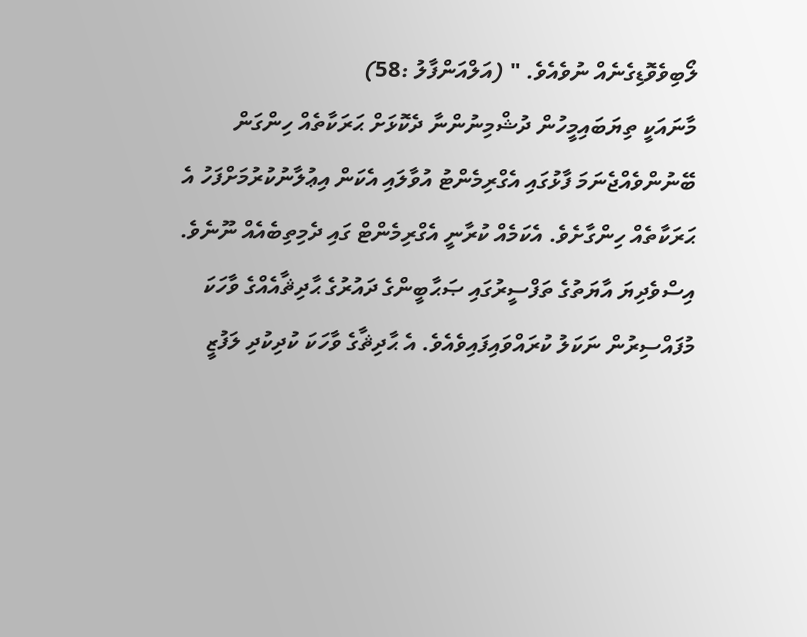ލޯބިވެވޮޑިގެނެއް ނުވެއެވެ. " (އަލްއަންފާލު :58)
މާނައަކީ ތިޔަބައިމީހުން ދުޝްމިނުންނާ ދެކޮޅަށް ޙަރަކާތެއް ހިންގަން ބޭނުންވެއްޖެނަމަ ފާޅުގައި އެގްރިމެންޓު އުވާލައި އެކަން އިޢުލާނުކުރުމަށްފަހު އެ ޙަރަކާތެއް ހިންގާށެވެ. އެކަމެއް ކުރާނީ އެގްރިމެންޓް ގައި ދެމިތިބެއެއް ނޫނެވެ. އިސްވެދިޔަ އާޔަތުގެ ތަފްސީރުގައި ޞަޙާބީންގެ ދައުރުގެ ޙާދިޘާއެއްގެ ވާހަކަ މުފައްސިރުން ނަކަލު ކުރައްވައިފައިވެއެވެ. އެ ޙާދިޘާގެ ވާހަކަ ކުދިކުދި ލަފުޒީ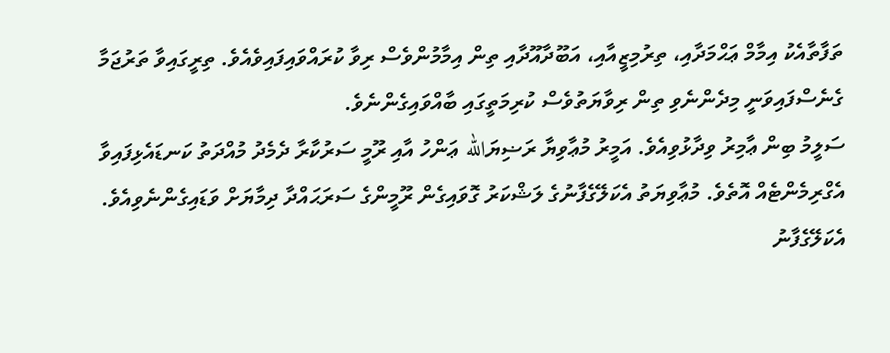ތަފާތާއެކު އިމާމް ޢަޙްމަދާއި، ތިރުމިޒީއާއި، އަބޫދާއޫދާއި ތިން އިމާމުންވެސް ރިވާ ކުރައްވައިފައިވެއެވެ. ތިރީގައިވާ ތަރުޖަމާ ގެނެސްފައިވަނީ މިދެންނެވި ތިން ރިވާޔަތުވެސް ކުރިމަތީގައި ބާއްވައިގެންނެވެ.
ސަލީމު ބިން ޢާމިރު ވިދާޅުވިއެވެ. އަމީރު މުޢާވިޔާ ރަޟިޔަالله ޢަންހު އާއި ރޫމީ ސަރުކާރާ ދެމެދު މުއްދަތު ކަނޑައެޅިފައިވާ އެގްރިމެންޓެއް އޮތެވެ. މުޢާވިޔަތު އެކަލޭގެފާނުގެ ލަޝްކަރު ގޮވައިގެން ރޫމީންގެ ސަރަޙައްދާ ދިމާޔަށް ވަޑައިގެންނެވިއެވެ. އެކަލޭގެފާނު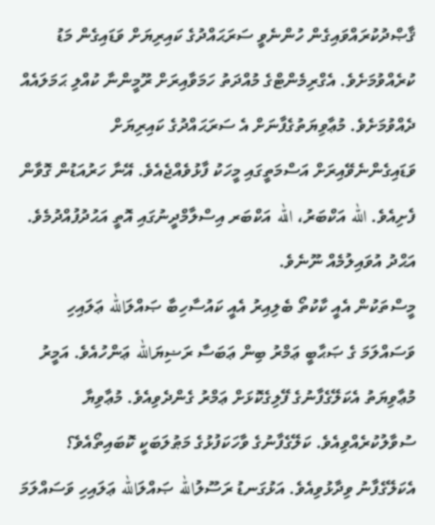ޤާޞްދުކުރައްވައިގެން ހުންނެވީ ސަރަޙައްދުގެ ކައިރިޔަށް ވަޑައިގެން މަޑު ކުރެއްވުމަށެވެ. އެގްރިމެންޓްގެ މުއްދަތު ހަމަވާއިރަށް ރޫމީންނާ ކުއްލި ޙަމަލައެއް ދެއްވުމަށެވެ. މުޢާވިޔަތުގެފާނަށް އެ ސަރަޙައްދުގެ ކައިރިޔަށް ވަޑައިގެންނެވޭއިރަށް އަސްމަތީގައި މީހަކު ފާޅުވެއްޖެއެވެ. އޭނާ ހަރުއަޑުން ގޮވާން ފެށިއެވެ. الله އަކްބަރު، الله އަކްބަރ އިސްލާމްދީނުގައި އޮތީ އަޙުދުފުއްދުމެވެ. އަޙްދު އުވައިލުމެއް ނޫނެވެ.
މީސްތަކުން އެއީ ކާކުތޯ ބެލިއިރު އެއީ ކައުސާހިބާ ޞައްލަالله ޢަލައިހި ވަސައްލަމަ ގެ ޞަޙާބީ ޢަމްރު ބިން ޢަބަސާ ރަޟިޔަالله ޢަންހުއެވެ. އަމީރު މުޢާވިޔަތު އެކަލޭގެފާނުގެ ފޭލިގެކޮޅަށް ޢަމްރު ގެންދެވިއެވެ. މުޢާވިޔާ ސުވާލުކުރެއްވިއެވެ. ކަލޭގެފާނުގެ ވާހަކަފުޅުގެ މަޠުލަބަކީ ކޮބައިތޯއެވެ؟ އެކަލޭގެފާނު ވިދާޅުވިއެވެ. އަޅުގަނޑު ރަސޫލުالله ޞައްލަالله ޢަލައިހި ވަސައްލަމަ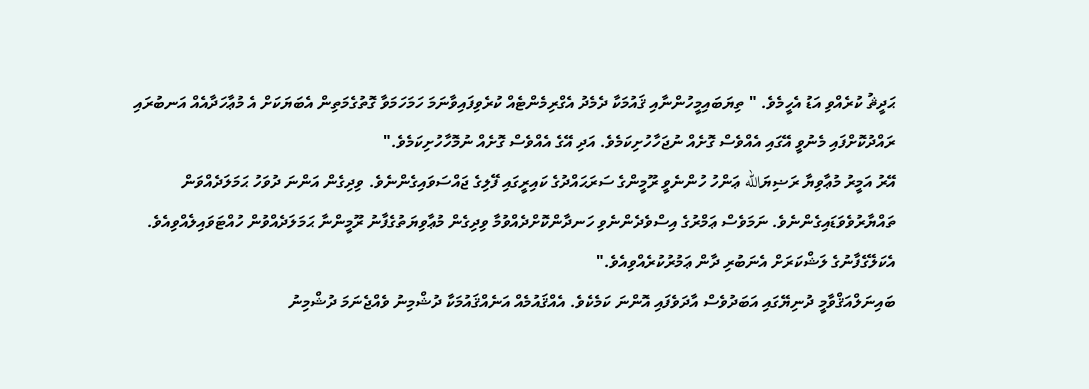ޙަދީޘު ކުރެއްވި އަޑު އެހީމެވެ. " ތިޔަބައިމީހުންނާއި ޤައުމަކާ ދެމެދު އެގްރިމެންޓެއް ކުރެވިފައިވާނަމަ ހަމަހަމަވާ ގޮތުގެމަތިން އެބަޔަކަށް އެ މުޢާހަދާއެއް އަނބުރައި ރައްދުކޮށްފައި މެނުވީ އޭގައި އެއްވެސް ގޮށެއް ނުޖަހާހުށިކަމެވެ. އަދި އޭގެ އެއްވެސް ގޮށެއް ނުމޮހާހުށިކަމެވެ."
އޭރު އަމީރު މުޢާވިޔާ ރަޟިޔަالله ޢަންހު ހުންނެވީ ރޫމީންގެ ސަރަޙައްދުގެ ކައިރީގައި ފޭލިގެ ޖައްސަވައިގެންނެވެ. ވިދިގެން އަންނަ ދުވަހު ޙަމަލަދެއްވަން ތައްޔާރުވެވަޑައިގެންނެވެ. ނަމަވެސް ޢަމްރުގެ އިސްވެދެންނެވި ހަނދާންކޮށްދެއްވުމާ ވިދިގެން މުޢާވިޔަތުގެފާނު ރޫމީންނާ ޙަމަލަދެއްވުން ހުއްޓަވައިލެއްވިއެވެ. އެކަލޭގެފާނުގެ ލަޝްކަރަށް އެނަބުރި ދާން ޢަމުރުކުރެއްވިއެވެ."
ބައިނަލްއަޤްވާމީ ދުނިޔޭގައި އަބަދުވެސް އާދަވެފައި އޮންނަ ކަމެކެވެ. އެއްޤައުމެއް އަނެއްޤައުމަކާ ދުޝްމިނު ވެއްޖެނަމަ ދުޝްމިނު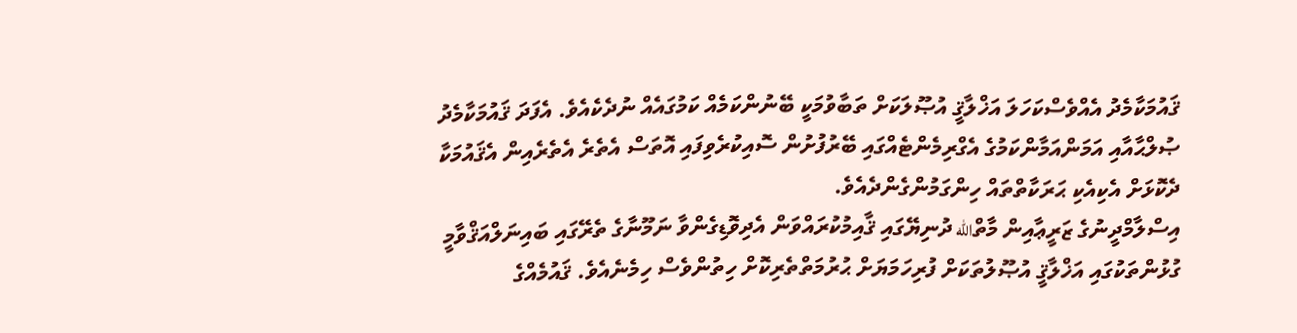ޤައުމަކާމެދު އެއްވެސްކަހަލަ އަޚްލާޤީ އުޞޫލަކަށް ތަބާވުމަކީ ބޭނުންކަމެއް ކަމުގައެއް ނުދެކެއެވެ. އެފަދަ ޤައުމަކާމެދު ޞުލްޙާއާއި އަމަންއަމާންކަމުގެ އެގްރިމެންޓެއްގައި ބޭރުފުށުން ސޮއިކުރެވިފައި އޮތަސް އެތެރެ އެތެރެއިން އެޤައުމަކާ ދެކޮޅަށް އެކިއެކި ޙަރަކާތްތައް ހިންގަމުންގެންދެއެވެ.
އިސްލާމްދީނުގެ ޒަރީޢާއިން މާތްالله ދުނިޔޭގައި ޤާއިމުކުރައްވަން އެދިވޮޑިގެންވާ ނަމޫނާގެ ތެރޭގައި ބައިނަލްއަޤްވާމީ ގުޅުންތަކުގައި އަޚްލާޤީ އުޞޫލުތަކަށް ފުރިހަމަޔަށް ޙުރުމަތްތެރިކޮށް ހިތުންވެސް ހިމެނެއެވެ. ޤައުމެއްގެ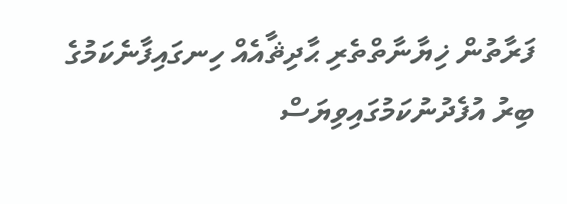ފަރާތުން ޚިޔާނާތްތެރި ޙާދިޘާއެއް ހިނގައިފާނެކަމުގެ ބިރު އުފެދުނުކަމުގައިވިޔަސް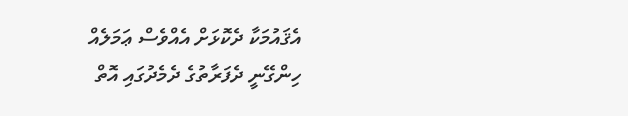އެޤައުމަކާ ދެކޮޅަށް އެއްވެސް ޢަމަލެއް ހިންގޭނީ ދެފަރާތުގެ ދެމެދުގައި އޮތް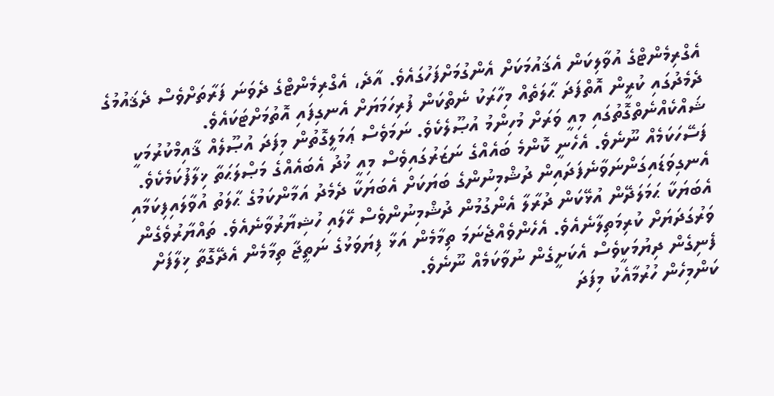އެގްރިމެންޓްގެ އުވާލިކަން އެޤައުމަކަށް އެންގުމަށްފަހުގައެވެ. އާދެ، އެގްރިމެންޓްގެ ދެވަނަ ފަރާތަށްވެސް ދެޤައުމުގެ ދެމެދުގައި ކުރީން އޮތްފަދަ ޙާލަތެއް މިހާރަކު ނެތްކަން ފުރިހަމަޔަށް އެނގިފައި އޮތުމަށްޓަކައެވެ.
ޝައްކެއްނެތްގޮތުގައި މިއީ ވަރަށް މުހިންމު އުޞޫލެކެވެ. ނަމަވެސް ޢަމަލީގޮތުން މިފަދަ އުޞޫލެއް ޤާއިމްކުރުމަކީ ފަސޭހަކަމެއް ނޫނެވެ. އެހެނީ ކޮންމެ ބައެއްގެ ނަޒަރުގައިވެސް މިއީ ޚުދު އެބައެއްގެ މަޞްލަޙަތާ ޚިލާފުކަމެކެވެ. އެނގިވަޑައިގަންނަވާނެފަދައިން ދުޝްމިނުންގެ ބަޔަކަށް އެބަޔަކާ ދެމެދު އަމާންކަމުގެ ޙާލަތު އުވާލައިފިކަމާއި އެބަޔަކާ ޙަމަލަދޭން އުޅޭކަން ދުރާލާ އެންގުމުން ދުޝްމިނުންވެސް ހޭލައި ހުޝިޔާރުވާނެއެވެ. ތައްޔާރުވެގެން ވަރުގަދަޔަށް ކުރިމަތިލާނެއެވެ. އެހެންވެއްޖެނަމަ ތިމާމެން އަޅާ ފިޔަވަޅުގެ ނަތީޖާ ތިމާމެން އެދޭގޮތާ ޚިލާފަށް ފެނިގެން ދިޔުމަކީވެސް އެކަށީގެން ނުވާކަމެއް ނޫނެވެ.
ކަންމިހެން ހުރުމާއެކު މިފަދަ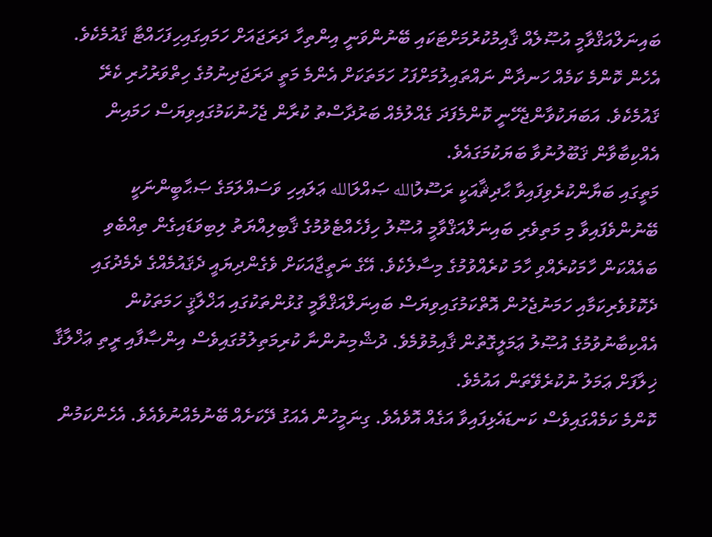ބައިނަލްއަޤްވާމީ އުޞޫލެއް ޤާއިމުކުރުމަށްޓަކައި ބޭނުންވަނީ އިންތިހާ ދަރަޖައަށް ހަމައިގައިހިފަހައްޓާ ޤައުމެކެވެ. އެހެން ކޮންމެ ކަމެއް ހަނދާން ނައްތައިލުމަށްފަހު ހަމަތަކަށް އެންމެ މަތީ ދަރަޖަދިނުމުގެ ހިތްވަރުހުރި ކެރޭ ޤައުމެކެވެ. އަބަޔަކުވާންޖެހޭނީ ކޮންމެފަދަ ގެއްލުމެއް ބަރުދާސްތު ކުރާން ޖެހުނުކަމުގައިވިޔަސް ހަމައިން އެއްކިބާވާން ޤަބޫލުނުވާ ބަޔަކުމަގައެވެ.
މަތީގައި ބަޔާންކުރެވިފައިވާ ޙާދިޘާއަކީ ރަސޫލުالله ޞައްލަالله ޢަލައިހި ވަސައްލަމަގެ ޞަޙާބީންނަކީ ބޭނުންވެފައިވާ މި މަތިވެރި ބައިނަލްއަޤްވާމީ އުޞޫލު ހިފެހެއްޓެވުމުގެ ޤާބިލިއްޔަތު ލިބިވަޑައިގެން ތިއްބެވި ބައެއްކަން ހާމަކުރެއްވި ހާމަ ކުރެއްވުމުގެ މިސާލެކެވެ. އޭގެ ނަތީޖާއަކަށް ވެގެންދިޔައީ ދެޤައުމެއްގެ ދެމެދުގައި ދެކޮޅުވެރިކަމާއި ހަމަނުޖެހުން އޮތްކަމުގައިވިޔަސް ބައިނަލްއަޤްވާމީ ގުޅުންތަކުގައި އަޚްލާޤީ ހަމަތަކުން އެއްކިބާނުވުމުގެ އުޞޫލު ޢަމަލީގޮތުން ޤާއިމުވުމެވެ. ދުޝްމިނުންނާ ކުރިމަތިލުމުގައިވެސް އިންޞާފާއި ރީތި ޢަޚްލާޤާ ޚިލާފަށް ޢަމަލު ނުކުރެވޭތަން އައުމެވެ.
ކޮންމެ ކަމެއްގައިވެސް ކަނޑައެޅިފައިވާ އަގެއް އޮވެއެވެ. ގިނަމީހުން އެއަގު ދޭކަށެއް ބޭނުމެއްނުވެއެވެ. އެހެންކަމުން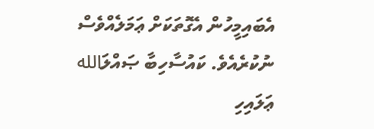އެބައިމީހުން އެގޮތަކަށް ޢަމަލެއްވެސް ނުކުރެއެވެ. ކައުސާހިބާ ޞައްލަالله ޢަލައިހި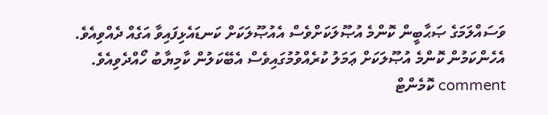ވަސައްލަމަގެ ޞަޙާބީން ކޮންމެ އުޞޫލަކަށްވެސް އެއުޞޫލަކަށް ކަނޑައެޅިފައިވާ އަގެއް ދެއްވިއެވެ. އެހެންކަމުން ކޮންމެ އުޞޫލަކަށް ޢަމަލު ކުރެއްވުމުގައިވެސް އެބޭކަލުން ކާމިޔާބު ހޯއްދެވިއެވެ.
comment ކޮމެންޓް